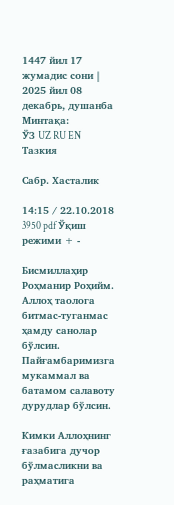1447 йил 17 жумадис сони | 2025 йил 08 декабрь, душанба
Минтақа:
ЎЗ UZ RU EN
Тазкия

Сабр. Хасталик

14:15 / 22.10.2018 3950 pdf Ўқиш режими + -

Бисмиллаҳир Роҳманир Роҳийм.
Аллоҳ таолога битмас-туганмас ҳамду санолар бўлсин.
Пайғамбаримизга мукаммал ва батамом салавоту дурудлар бўлсин.

Кимки Аллоҳнинг ғазабига дучор бўлмасликни ва раҳматига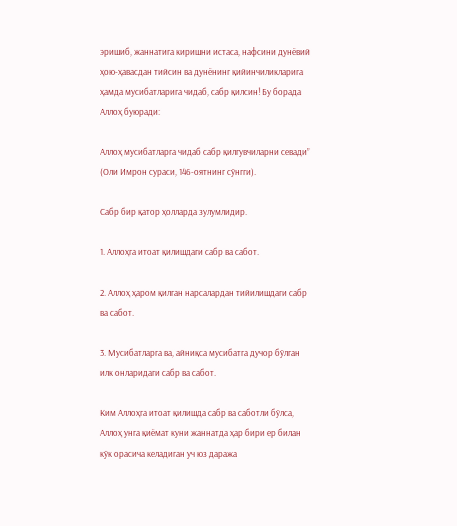эришиб, жаннатига киришни истаса, нафсини дунёвий ҳою-ҳавасдан тийсин ва дунёнинг қийинчиликларига ҳамда мусибатларига чидаб, сабр қилсин! Бу борада Аллоҳ буюради:

Аллоҳ мусибатларга чидаб сабр қилгувчиларни севади” (Оли Имрон сураси, 146-оятнинг сўнгги).

Сабр бир қатор ҳолларда зулумлидир.

1. Аллоҳга итоат қилишдаги сабр ва сабот.

2. Аллоҳ ҳаром қилган нарсалардан тийилишдаги сабр ва сабот.

3. Мусибатларга ва, айниқса мусибатга дучор бўлган илк онларидаги сабр ва сабот.

Ким Аллоҳга итоат қилишда сабр ва саботли бўлса, Аллоҳ унга қиёмат куни жаннатда ҳар бири ер билан кўк орасича келадиган уч юз даража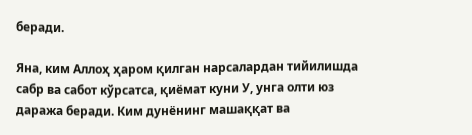беради.

Яна, ким Аллоҳ ҳаром қилган нарсалардан тийилишда сабр ва сабот кўрсатса, қиёмат куни У, унга олти юз даража беради. Ким дунёнинг машаққат ва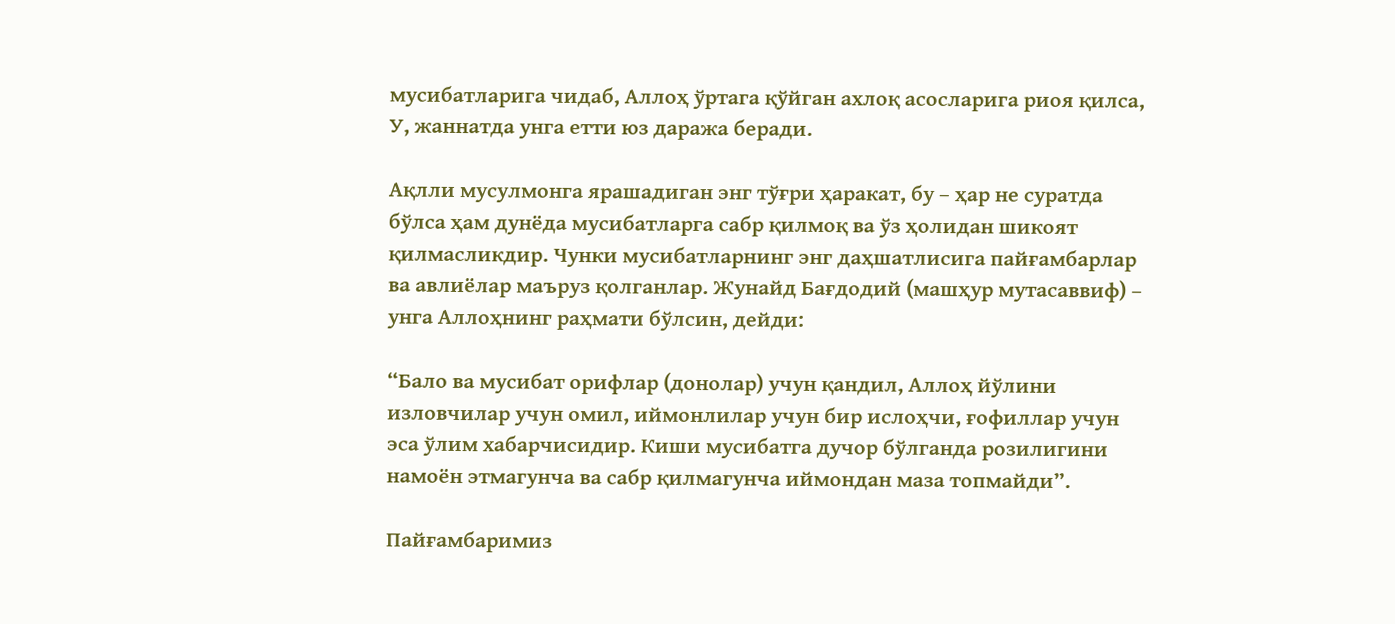мусибатларига чидаб, Аллоҳ ўртага қўйган ахлоқ асосларига риоя қилса, У, жаннатда унга етти юз даража беради.

Ақлли мусулмонга ярашадиган энг тўғри ҳаракат, бу – ҳар не суратда бўлса ҳам дунёда мусибатларга сабр қилмоқ ва ўз ҳолидан шикоят қилмасликдир. Чунки мусибатларнинг энг даҳшатлисига пайғамбарлар ва авлиёлар маъруз қолганлар. Жунайд Бағдодий (машҳур мутасаввиф) – унга Аллоҳнинг раҳмати бўлсин, дейди:

“Бало ва мусибат орифлар (донолар) учун қандил, Аллоҳ йўлини изловчилар учун омил, иймонлилар учун бир ислоҳчи, ғофиллар учун эса ўлим хабарчисидир. Киши мусибатга дучор бўлганда розилигини намоён этмагунча ва сабр қилмагунча иймондан маза топмайди”.

Пайғамбаримиз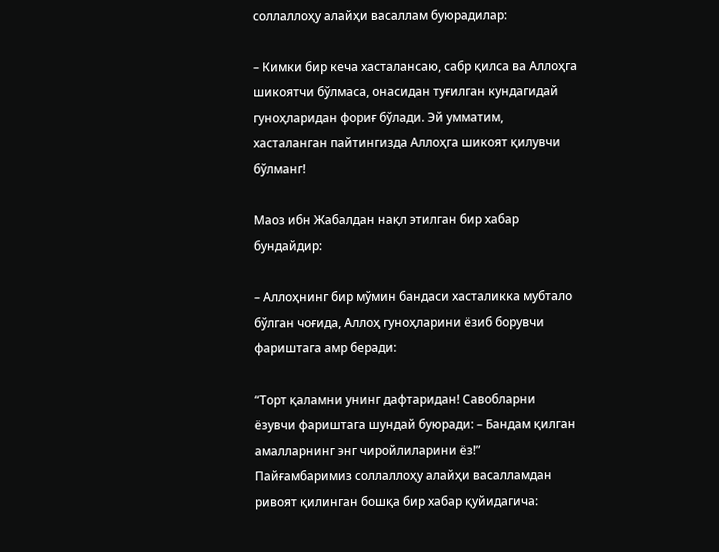соллаллоҳу алайҳи васаллам буюрадилар:

– Кимки бир кеча хасталансаю, сабр қилса ва Аллоҳга шикоятчи бўлмаса, онасидан туғилган кундагидай гуноҳларидан фориғ бўлади. Эй умматим, хасталанган пайтингизда Аллоҳга шикоят қилувчи бўлманг!

Маоз ибн Жабалдан нақл этилган бир хабар бундайдир:

– Аллоҳнинг бир мўмин бандаси хасталикка мубтало бўлган чоғида, Аллоҳ гуноҳларини ёзиб борувчи фариштага амр беради:

“Торт қаламни унинг дафтаридан! Савобларни ёзувчи фариштага шундай буюради: – Бандам қилган амалларнинг энг чиройлиларини ёз!” Пайғамбаримиз соллаллоҳу алайҳи васалламдан ривоят қилинган бошқа бир хабар қуйидагича: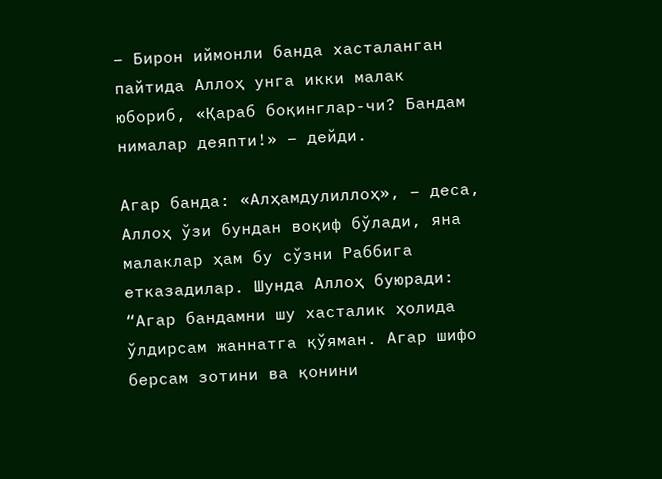– Бирон иймонли банда хасталанган пайтида Аллоҳ унга икки малак юбориб, «Қараб боқинглар-чи? Бандам нималар деяпти!» – дейди.

Агар банда: «Алҳамдулиллоҳ», – деса, Аллоҳ ўзи бундан воқиф бўлади, яна малаклар ҳам бу сўзни Раббига етказадилар. Шунда Аллоҳ буюради: “Агар бандамни шу хасталик ҳолида ўлдирсам жаннатга қўяман. Агар шифо берсам зотини ва қонини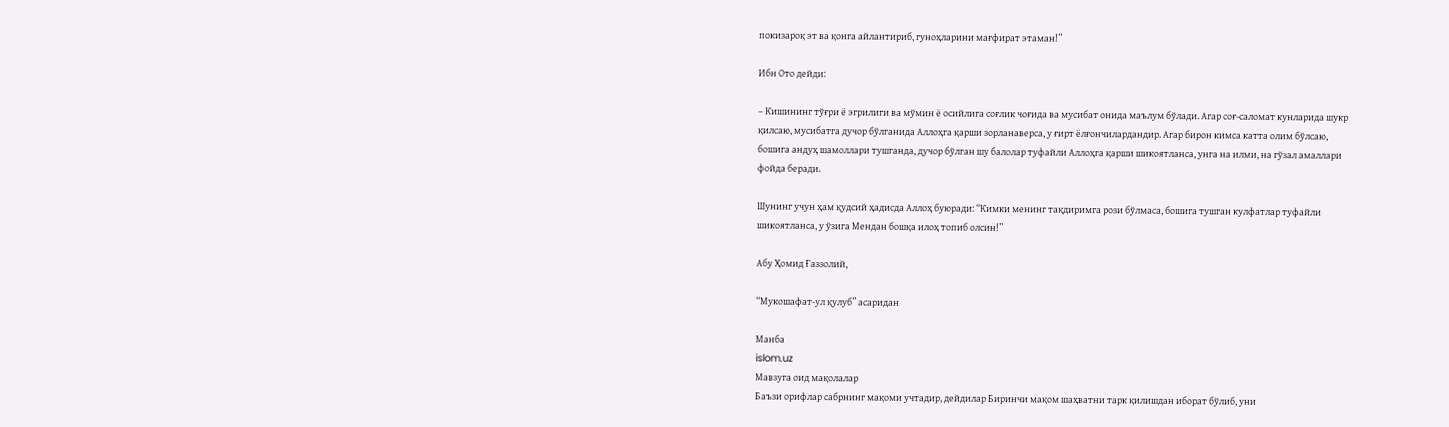покизароқ эт ва қонга айлантириб, гуноҳларини мағфират этаман!”

Ибн Ото дейди:

– Кишининг тўғри ё эгрилиги ва мўмин ё осийлига соғлик чоғида ва мусибат онида маълум бўлади. Агар соғ-саломат кунларида шукр қилсаю, мусибатга дучор бўлганида Аллоҳга қарши зорланаверса, у ғирт ёлғончилардандир. Агар бирон кимса катта олим бўлсаю, бошига андуҳ шамоллари тушганда, дучор бўлган шу балолар туфайли Аллоҳга қарши шикоятланса, унга на илми, на гўзал амаллари фойда беради.

Шунинг учун ҳам қудсий ҳадисда Аллоҳ буюради: “Кимки менинг тақдиримга рози бўлмаса, бошига тушган кулфатлар туфайли шикоятланса, у ўзига Мендан бошқа илоҳ топиб олсин!”

Абу Ҳомид Ғаззолий,

“Мукошафат-ул қулуб” асаридан

Манба
islom.uz
Мавзуга оид мақолалар
Баъзи орифлар сабрнинг мақоми учтадир, дейдилар Биринчи мақом шаҳватни тарк қилишдан иборат бўлиб, уни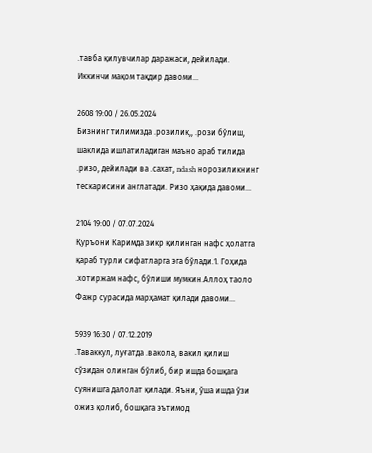.тавба қилувчилар даражаси, дейилади. Иккинчи мақом тақдир давоми...

2608 19:00 / 26.05.2024
Бизнинг тилимизда .розилик,, .рози бўлиш, шаклида ишлатиладиган маъно араб тилида .ризо, дейилади ва .сахат, ndash норозиликнинг тескарисини англатади. Ризо ҳақида давоми...

2104 19:00 / 07.07.2024
Қуръони Каримда зикр қилинган нафс ҳолатга қараб турли сифатларга эга бўлади.1. Гоҳида .хотиржам нафс, бўлиши мумкин.Аллоҳ таоло Фажр сурасида марҳамат қилади давоми...

5939 16:30 / 07.12.2019
.Таваккул, луғатда .вакола, вакил қилиш сўзидан олинган бўлиб, бир ишда бошқага суянишга далолат қилади. Яъни, ўша ишда ўзи ожиз қолиб, бошқага эътимод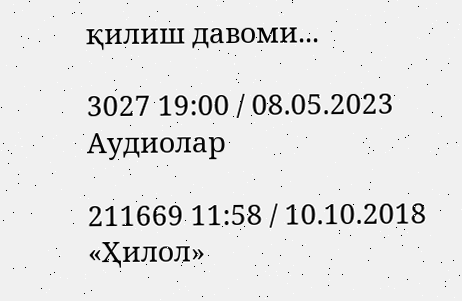қилиш давоми...

3027 19:00 / 08.05.2023
Аудиолар

211669 11:58 / 10.10.2018
«Ҳилол»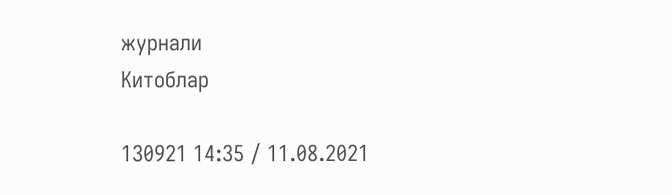журнали
Китоблар

130921 14:35 / 11.08.2021